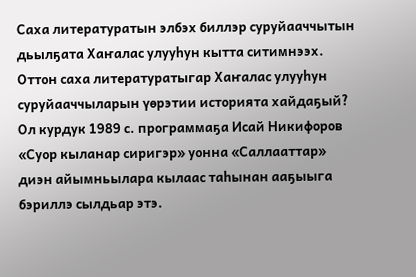Саха литературатын элбэх биллэр суруйааччытын дьылҕата Хаҥалас улууһун кытта ситимнээх. Оттон саха литературатыгар Хаҥалас улууһун суруйааччыларын үөрэтии историята хайдаҕый?
Ол курдук 1989 с. программаҕа Исай Никифоров «Суор кыланар сиригэр» уонна «Саллааттар» диэн айымньылара кылаас таһынан ааҕыыга бэриллэ сылдьар этэ.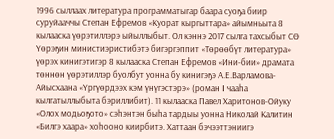1996 сыллаах литература программатыгар баара суоҕа биир суруйааччы Степан Ефремов «Куорат кыргыттара» айымньыта 8 кылааска үөрэтиллэрэ ыйыллыбыт. Ол кэннэ 2017 сылга тахсыбыт СӨ Үөрэҕин министиэристибэтэ бигэргэппит «Төрөөбүт литература» үөрэх кинигэтигэр 8 кылааска Степан Ефремов «Ини-бии» драмата төннөн үөрэтиллэр буолбут уонна бу кинигэҕэ А.Е.Варламова-Айысхаана «Үргүөрдээх кэм үнүгэстэрэ» (роман I чааһа кылгатыллыбыта бэриллибит). 11 кылааска Павел Харитонов-Ойуку «Олох модьоҕото» сэһэнтэн быһа тардыы уонна Николай Калитин «Билгэ хаара» хоһооно киирбитэ. Хаттаан бэчээттэниигэ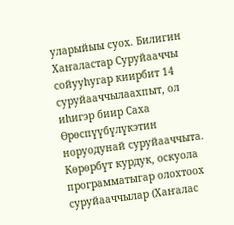уларыйыы суох. Билигин Хаҥаластар Суруйааччы сойууһугар киирбит 14 суруйааччылаахпыт, ол иһигэр биир Саха Өрөспүүбүлүкэтин норуодунай суруйааччыта.
Көрөрбүт курдук, оскуола программатыгар олохтоох суруйааччылар (Хаҥалас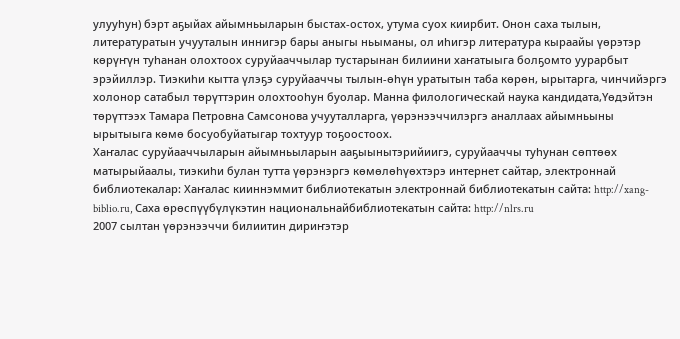улууһун) бэрт аҕыйах айымньыларын быстах-остох, утума суох киирбит. Онон саха тылын, литературатын учууталын иннигэр бары аныгы ньыманы, ол иһигэр литература кыраайы үөрэтэр көрүҥүн туһанан олохтоох суруйааччылар тустарынан билиини хаҥатыыга болҕомто уурарбыт эрэйиллэр. Тиэкиһи кытта үлэҕэ суруйааччы тылын-өһүн уратытын таба көрөн, ырытарга, чинчийэргэ холонор сатабыл төрүттэрин олохтооһун буолар. Манна филологическай наука кандидата,Үөдэйтэн төрүттээх Тамара Петровна Самсонова учууталларга, үөрэнээччилэргэ аналлаах айымньыны ырытыыга көмө босуобуйатыгар тохтуур тоҕоостоох.
Хаҥалас суруйааччыларын айымньыларын ааҕыынытэрийиигэ, суруйааччы туһунан сөптөөх матырыйаалы, тиэкиһи булан тутта үөрэнэргэ көмөлөһүөхтэрэ интернет сайтар, электроннай библиотекалар: Хаҥалас кииннэммит библиотекатын электроннай библиотекатын сайта: http://xang-biblio.ru, Саха өрөспүүбүлүкэтин национальнайбиблиотекатын сайта: http://nlrs.ru
2007 сылтан үөрэнээччи билиитин дириҥэтэр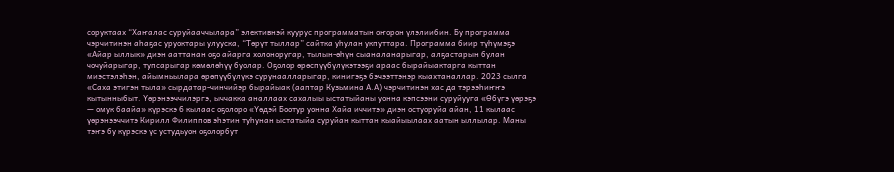соруктаах “Хаҥалас суруйааччылара” элективнэй куурус программатын оҥорон үлэлиибин. Бу программа чэрчитинэн аһаҕас уруоктары улууска, “Төрүт тыллар” сайтка уһулан укпуттара. Программа биир түһүмэҕэ «Айар ыллык» диэн ааттанан оҕо айарга холоноругар, тылын-өһүн сыаналанарыгар, алҕастарын булан чочуйарыгар, тупсарыгар көмөлөһүү буолар. Оҕолор өрөспүүбүлүкэтээҕи араас бырайыактарга кыттан миэстэлэһэн, айымньылара өрөпүүбүлүкэ сурунаалларыгар, кинигэҕэ бэчээттэнэр кыахтаналлар. 2023 сылга «Саха этигэн тыла» сырдатар-чинчийэр бырайыак (ааптар Кузьмина А.А) чэрчитинэн хас да тэрээһиҥҥэ кытынныбыт. Үөрэнээччилэргэ, ыччакка аналлаах сахалыы ыстатыйаны уонна кэпсээни суруйууга «Өбүгэ үөрэҕэ — омук баайа» күрэскэ 6 кылаас оҕолоро «Үөдэй Боотур уонна Хайа иччитэ» диэн остуоруйа айан, 11 кылаас үөрэнээччитэ Кирилл Филиппов эһэтин туһунан ыстатыйа суруйан кыттан кыайыылаах аатын ыллылар. Маны тэҥэ бу күрэскэ үс устудьуон оҕолорбут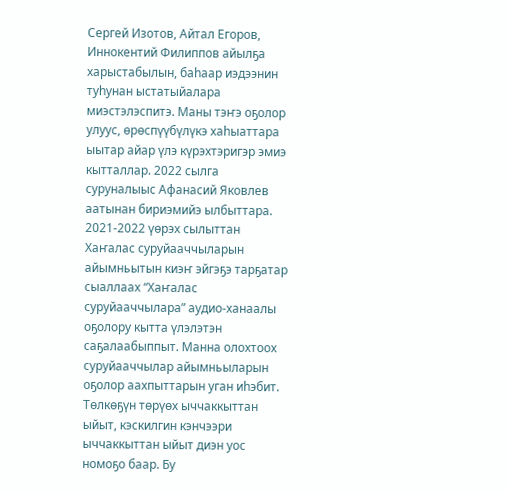Сергей Изотов, Айтал Егоров, Иннокентий Филиппов айылҕа харыстабылын, баһаар иэдээнин туһунан ыстатыйалара миэстэлэспитэ. Маны тэҥэ оҕолор улуус, өрөспүүбүлүкэ хаһыаттара ыытар айар үлэ күрэхтэригэр эмиэ кытталлар. 2022 сылга суруналыыс Афанасий Яковлев аатынан бириэмийэ ылбыттара.
2021-2022 үөрэх сылыттан Хаҥалас суруйааччыларын айымньытын киэҥ эйгэҕэ тарҕатар сыаллаах “Хаҥалас суруйааччылара” аудио-ханаалы оҕолору кытта үлэлэтэн саҕалаабыппыт. Манна олохтоох суруйааччылар айымньыларын оҕолор аахпыттарын уган иһэбит.
Төлкөҕүн төрүөх ыччаккыттан ыйыт, кэскилгин кэнчээри ыччаккыттан ыйыт диэн уос номоҕо баар. Бу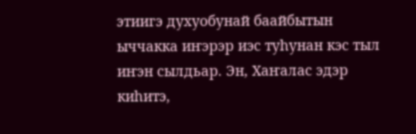этиигэ духуобунай баайбытын ыччакка иҥэрэр иэс туһунан кэс тыл иҥэн сылдьар. Эн, Хаҥалас эдэр киһитэ,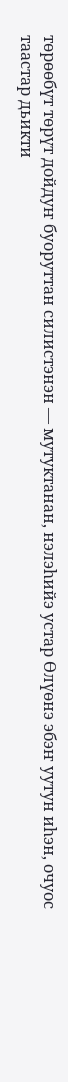төрөөбүт төрүт дойдуҥ буоруттан силистэнэн — мутуктанан, нэлэһийэ устар Өлүөнэ эбэҥ уутун иһэн, очуос таастар дьикти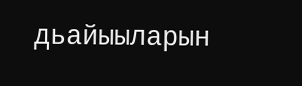дьайыыларын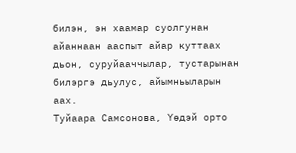билэн, эн хаамар суолгунан айаннаан ааспыт айар куттаах дьон, суруйааччылар, тустарынан билэргэ дьулус, айымньыларын аах.
Туйаара Самсонова, Үөдэй орто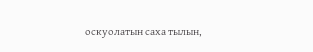оскуолатын саха тылын,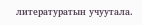литературатын учуутала.